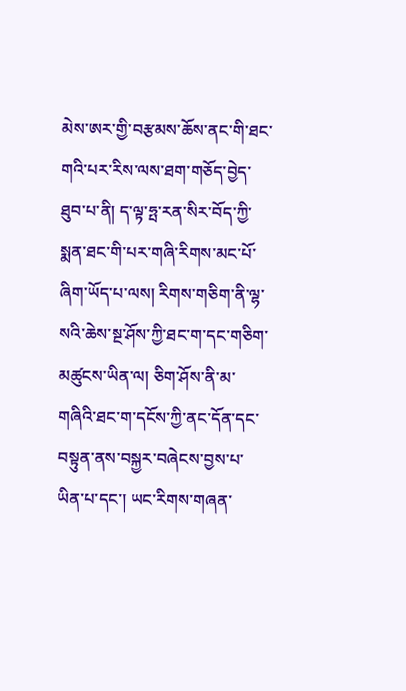མེས་ཨར་གྱི་བརྩམས་ཆོས་ནང་གི་ཐང་གའི་པར་རིས་ལས་ཐག་གཅོད་བྱེད་ཐུབ་པ་ནི། ད་ལྟ་ཧྤ་རན་སིར་བོད་ཀྱི་སྨན་ཐང་གི་པར་གཞི་རིགས་མང་པོ་ཞིག་ཡོད་པ་ལས། རིགས་གཅིག་ནི་ལྷ་སའི་ཆེས་སྔ་ཤོས་ཀྱི་ཐང་ག་དང་གཅིག་མཚུངས་ཡིན་ལ། ཅིག་ཤོས་ནི་མ་གཞིའི་ཐང་ག་དངོས་ཀྱི་ནང་དོན་དང་བསྟུན་ནས་བསྐྱར་བཞེངས་བྱས་པ་ཡིན་པ་དང་། ཡང་རིགས་གཞན་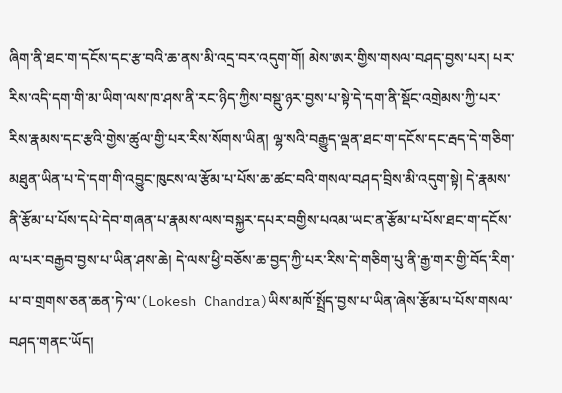ཞིག་ནི་ཐང་ག་དངོས་དང་རྩ་བའི་ཆ་ནས་མི་འདྲ་བར་འདུག་གོ། མེས་ཨར་གྱིས་གསལ་བཤད་བྱས་པར། པར་རིས་འདི་དག་གི་མ་ཡིག་ལས་ཁ་ཤས་ནི་རང་ཉིད་ཀྱིས་བསྡུ་ཉར་བྱས་པ་སྟེ་དེ་དག་ནི་སྡོང་འགྲེམས་ཀྱི་པར་རིས་རྣམས་དང་རྩའི་གྱེས་ཚུལ་གྱི་པར་རིས་སོགས་ཡིན། ལྷ་སའི་བརྒྱུད་ལྡན་ཐང་ག་དངོས་དང་རྦད་དེ་གཅིག་མཐུན་ཡིན་པ་དེ་དག་གི་འབྱུང་ཁུངས་ལ་རྩོམ་པ་པོས་ཆ་ཚང་བའི་གསལ་བཤད་བྲིས་མི་འདུག་སྟེ། དེ་རྣམས་ནི་རྩོམ་པ་པོས་དཔེ་དེབ་གཞན་པ་རྣམས་ལས་བསྐྱར་དཔར་བགྱིས་པའམ་ཡང་ན་རྩོམ་པ་པོས་ཐང་ག་དངོས་ལ་པར་བརྒྱབ་བྱས་པ་ཡིན་ཤས་ཆེ། དེ་ལས་ཕྱི་བཅོས་ཆ་བྱད་ཀྱི་པར་རིས་དེ་གཅིག་པུ་ནི་རྒྱ་གར་གྱི་བོད་རིག་པ་བ་གྲགས་ཅན་ཆན་ཏེ་ལ་(Lokesh Chandra)ཡིས་མཁོ་སྤྲོད་བྱས་པ་ཡིན་ཞེས་རྩོམ་པ་པོས་གསལ་བཤད་གནང་ཡོད།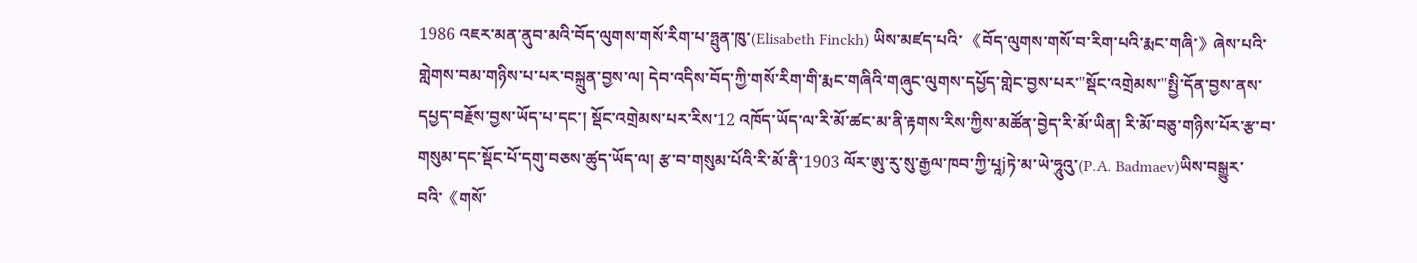1986 འཇར་མན་ནུབ་མའི་བོད་ལུགས་གསོ་རིག་པ་ཧྤུན་ཁུ་(Elisabeth Finckh) ཡིས་མཛད་པའི་ 《བོད་ལུགས་གསོ་བ་རིག་པའི་རྨང་གཞི་》ཞེས་པའི་གླེགས་བམ་གཉིས་པ་པར་བསྐྲུན་བྱས་ལ། དེབ་འདིས་བོད་ཀྱི་གསོ་རིག་གི་རྨང་གཞིའི་གཞུང་ལུགས་དཔྱོད་གླེང་བྱས་པར་"སྡོང་འགྲེམས་"སྤྱི་དོན་བྱས་ནས་དཔྱད་བརྗོས་བྱས་ཡོད་པ་དང་། སྡོང་འགྲེམས་པར་རིས་12 འཁོད་ཡོད་ལ་རི་མོ་ཚང་མ་ནི་རྟགས་རིས་ཀྱིས་མཚོན་བྱེད་རི་མོ་ཡིན། རི་མོ་བཅུ་གཉིས་པོར་རྩ་བ་གསུམ་དང་སྡོང་པོ་དགུ་བཅས་ཚུད་ཡོད་ལ། རྩ་བ་གསུམ་པོའི་རི་མོ་ནི་1903 ལོར་ཨུ་རུ་སུ་རྒྱལ་ཁབ་ཀྱི་པཱjཏེ་མ་ཡེ་ཧཱུའུ་(P.A. Badmaev)ཡིས་བསྒྱུར་བའི་《གསོ་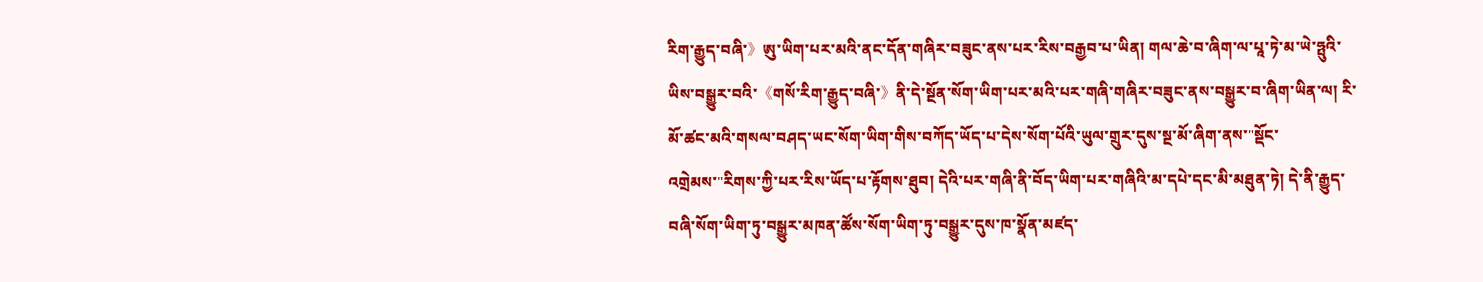རིག་རྒྱུད་བཞི་》ཨུ་ཡིག་པར་མའི་ནང་དོན་གཞིར་བཟུང་ནས་པར་རིས་བརྒྱབ་པ་ཡིན། གལ་ཆེ་བ་ཞིག་ལ་པཱ་ཏེ་མ་ཡེ་ཧྤུའི་ཡིས་བསྒྱུར་བའི་《གསོ་རིག་རྒྱུད་བཞི་》ནི་དེ་སྔོན་སོག་ཡིག་པར་མའི་པར་གཞི་གཞིར་བཟུང་ནས་བསྒྱུར་བ་ཞིག་ཡིན་ལ། རི་མོ་ཚང་མའི་གསལ་བཤད་ཡང་སོག་ཡིག་གིས་བཀོད་ཡོད་པ་དེས་སོག་པོའི་ཡུལ་གྲུར་དུས་སྔ་མོ་ཞིག་ནས་"སྡོང་འགྲེམས་"རིགས་ཀྱི་པར་རིས་ཡོད་པ་རྟོགས་ཐུབ། དེའི་པར་གཞི་ནི་བོད་ཡིག་པར་གཞིའི་མ་དཔེ་དང་མི་མཐུན་ཏེ། དེ་ནི་རྒྱུད་བཞི་སོག་ཡིག་ཏུ་བསྒྱུར་མཁན་ཚོས་སོག་ཡིག་ཏུ་བསྒྱུར་དུས་ཁ་སྣོན་མཛད་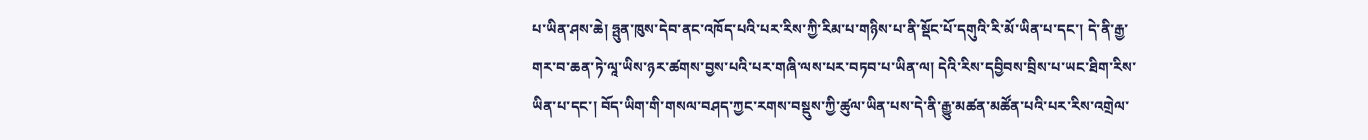པ་ཡིན་ཤས་ཆེ། ཧྤུན་ཁུས་དེབ་ནང་འཁོད་པའི་པར་རིས་ཀྱི་རིམ་པ་གཉིས་པ་ནི་སྡོང་པོ་དགུའི་རི་མོ་ཡིན་པ་དང་། དེ་ནི་རྒྱ་གར་བ་ཆན་ཏེ་ལཱ་ཡིས་ཉར་ཚགས་བྱས་པའི་པར་གཞི་ལས་པར་བཏབ་པ་ཡིན་ལ། དེའི་རིས་དབྱིབས་བྲིས་པ་ཡང་ཐིག་རིས་ཡིན་པ་དང་། བོད་ཡིག་གི་གསལ་བཤད་ཀྱང་རགས་བསྡུས་ཀྱི་ཚུལ་ཡིན་པས་དེ་ནི་རྒྱུ་མཚན་མཚོན་པའི་པར་རིས་འགྲེལ་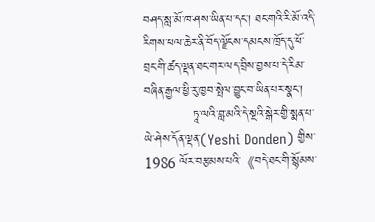བཤད་སླ་མོ་ཁ་ཤས་ཡིན་པ་དང་། ཐང་གའི་རི་མོ་འདི་རིགས་ཕལ་ཆེར་ནི་བོད་ལྗོངས་དམངས་ཁྲོད་དུ་ཕོ་བྲང་གི་ཚད་ལྡན་ཐང་གར་ལད་བྲིས་བྱས་པ་དེ་རིམ་བཞིན་རྒྱལ་ཕྱི་རུ་ཁྱབ་སྤེལ་བྱུང་བ་ཡིན་པར་སྣང་།
            ཏཱ་ལའི་བླ་མའི་དེ་སྔའི་སྒེར་གྱི་སྨན་པ་ཡེ་ཤེས་དོན་ལྡན་(Yeshi Donden) གྱིས་ 1986 ལོར་བརྩམས་པའི་《བདེ་ཐང་གི་སྙོམས་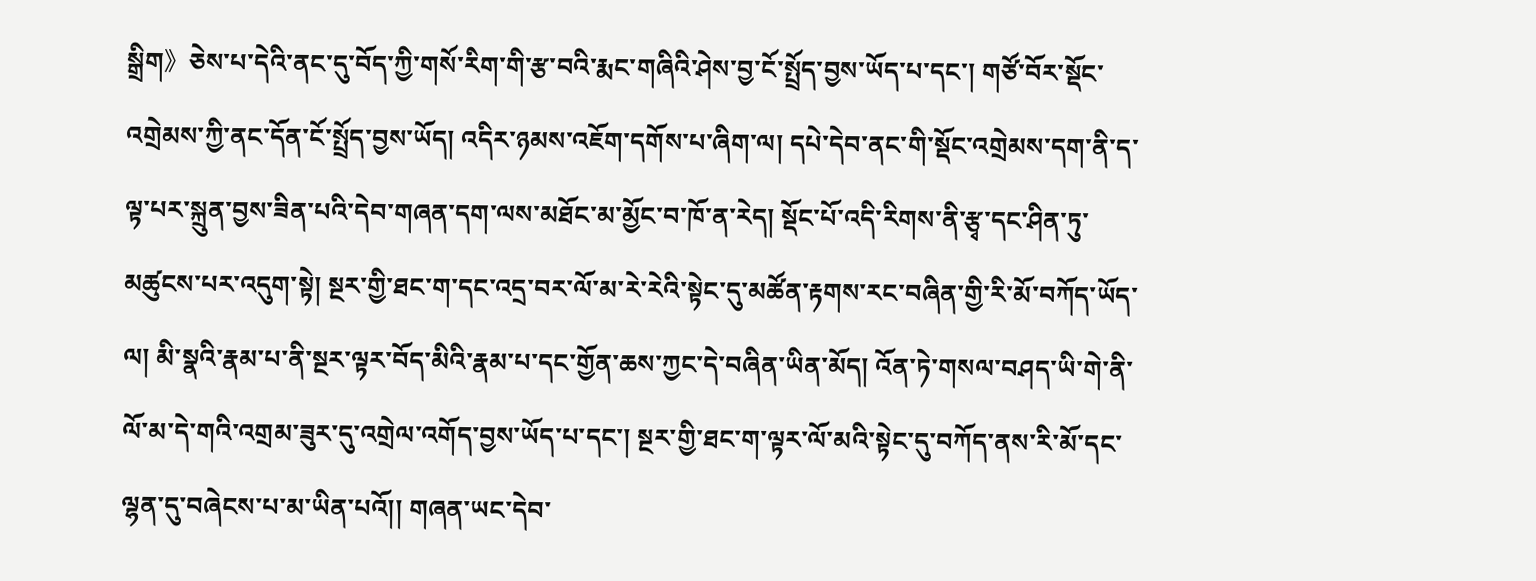སྒྲིག》ཅེས་པ་དེའི་ནང་དུ་བོད་ཀྱི་གསོ་རིག་གི་རྩ་བའི་རྨང་གཞིའི་ཤེས་བྱ་ངོ་སྤྲོད་བྱས་ཡོད་པ་དང་། གཙོ་བོར་སྡོང་འགྲེམས་ཀྱི་ནང་དོན་ངོ་སྤྲོད་བྱས་ཡོད། འདིར་ཉམས་འཇོག་དགོས་པ་ཞིག་ལ། དཔེ་དེབ་ནང་གི་སྡོང་འགྲེམས་དག་ནི་ད་ལྟ་པར་སྐྲུན་བྱས་ཟིན་པའི་དེབ་གཞན་དག་ལས་མཐོང་མ་མྱོང་བ་ཁོ་ན་རེད། སྡོང་པོ་འདི་རིགས་ནི་རྩྭ་དང་ཤིན་ཏུ་མཚུངས་པར་འདུག་སྟེ། སྔར་གྱི་ཐང་ག་དང་འདྲ་བར་ལོ་མ་རེ་རེའི་སྟེང་དུ་མཚོན་རྟགས་རང་བཞིན་གྱི་རི་མོ་བཀོད་ཡོད་ལ། མི་སྣའི་རྣམ་པ་ནི་སྔར་ལྟར་བོད་མིའི་རྣམ་པ་དང་གྱོན་ཆས་ཀྱང་དེ་བཞིན་ཡིན་མོད། འོན་ཏེ་གསལ་བཤད་ཡི་གེ་ནི་ལོ་མ་དེ་གའི་འགྲམ་ཟུར་དུ་འགྲེལ་འགོད་བྱས་ཡོད་པ་དང་། སྔར་གྱི་ཐང་ག་ལྟར་ལོ་མའི་སྟེང་དུ་བཀོད་ནས་རི་མོ་དང་ལྷན་དུ་བཞེངས་པ་མ་ཡིན་པའོ།། གཞན་ཡང་དེབ་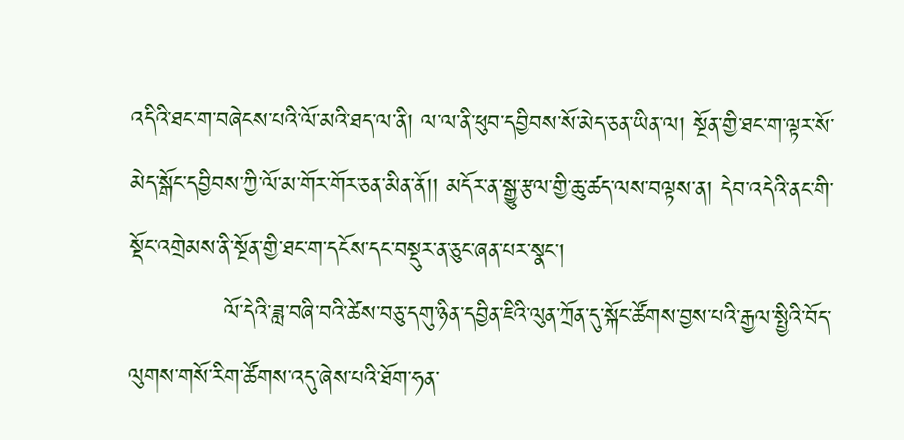འདིའི་ཐང་ག་བཞེངས་པའི་ལོ་མའི་ཐད་ལ་ནི། ལ་ལ་ནི་ཕུབ་དབྱིབས་སོ་མེད་ཅན་ཡིན་ལ། སྔོན་གྱི་ཐང་ག་ལྟར་སོ་མེད་སྒོང་དབྱིབས་ཀྱི་ལོ་མ་གོར་གོར་ཅན་མིན་ནོ།། མདོར་ན་སྒྱུ་རྩལ་གྱི་ཆུ་ཚད་ལས་བལྟས་ན། དེབ་འདེའི་ནང་གི་སྡོང་འགྲེམས་ནི་སྔོན་གྱི་ཐང་ག་དངོས་དང་བསྡུར་ན་ཅུང་ཞན་པར་སྣང་།
            ལོ་དེའི་ཟླ་བཞི་བའི་ཚེས་བཅུ་དགུ་ཉིན་དབྱིན་ཇིའི་ལུན་ཀྲོན་དུ་སྐོང་ཚོགས་བྱས་པའི་རྒྱལ་སྤྱིའི་བོད་ལུགས་གསོ་རིག་ཚོགས་འདུ་ཞེས་པའི་ཐོག་ཧན་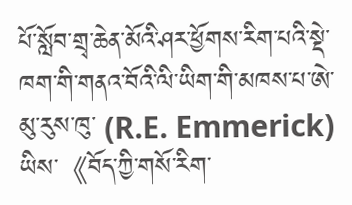པོ་སློབ་གྲྭ་ཆེན་མོའི་ཤར་ཕྱོགས་རིག་པའི་སྡེ་ཁག་གི་གནའ་བོའི་ལི་ཡིག་གི་མཁས་པ་ཨེ་མུ་རུས་ཁུ་ (R.E. Emmerick) ཡིས་《བོད་ཀྱི་གསོ་རིག་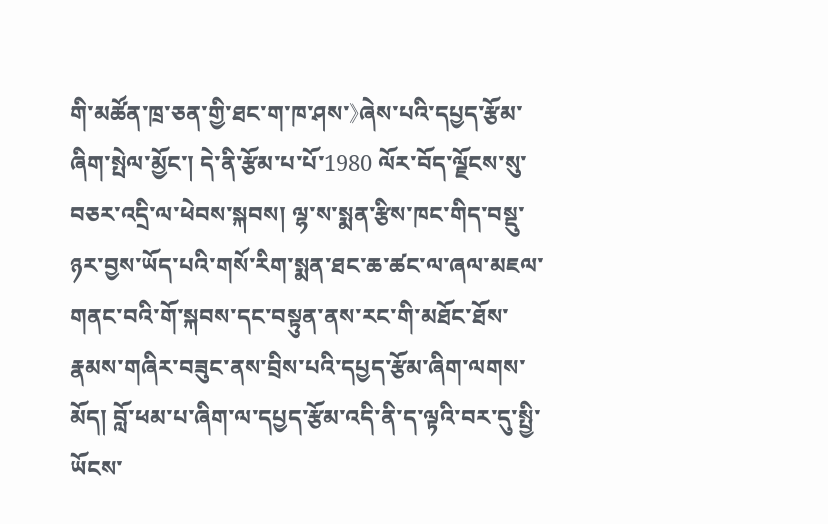གི་མཚོན་ཁྲ་ཅན་གྱི་ཐང་ག་ཁ་ཤས་》ཞེས་པའི་དཔྱད་རྩོམ་ཞིག་སྤེལ་མྱོང་། དེ་ནི་རྩོམ་པ་པོ་1980 ལོར་བོད་ལྗོངས་སུ་བཅར་འདྲི་ལ་ཕེབས་སྐབས། ལྷ་ས་སྨན་རྩིས་ཁང་གིད་བསྡུ་ཉར་བྱས་ཡོད་པའི་གསོ་རིག་སྨན་ཐང་ཆ་ཚང་ལ་ཞལ་མཇལ་གནང་བའི་གོ་སྐབས་དང་བསྟུན་ནས་རང་གི་མཐོང་ཐོས་རྣམས་གཞིར་བཟུང་ནས་བྲིས་པའི་དཔྱད་རྩོམ་ཞིག་ལགས་མོད། བློ་ཕམ་པ་ཞིག་ལ་དཔྱད་རྩོམ་འདི་ནི་ད་ལྟའི་བར་དུ་སྤྱི་ཡོངས་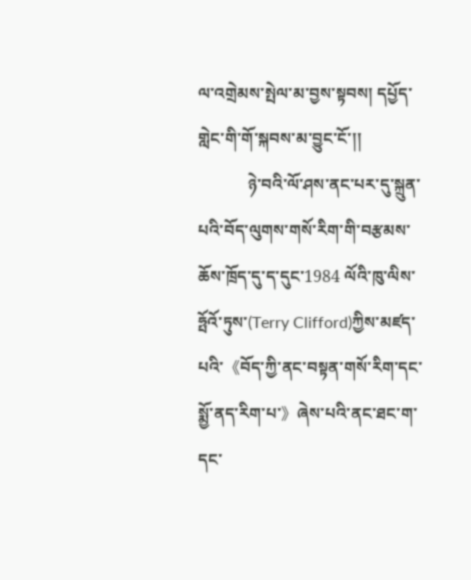ལ་འགྲེམས་སྤེལ་མ་བྱས་སྟབས། དཔྱོད་གླེང་གི་གོ་སྐབས་མ་བྱུང་ངོ་།།
            ཉེ་བའི་ལོ་ཤས་ནང་པར་དུ་སྐྲུན་པའི་བོད་ལུགས་གསོ་རིག་གི་བརྩམས་ཆོས་ཁྲོད་དུ་ད་དུང་1984 ལོའི་ཁུ་ལིས་ཧྤོའོ་ཏུས་(Terry Clifford)ཀྱིས་མཛད་པའི་《བོད་ཀྱི་ནང་བསྟན་གསོ་རིག་དང་སྨྱོ་ནད་རིག་པ་》ཞེས་པའི་ནང་ཐང་ག་དང་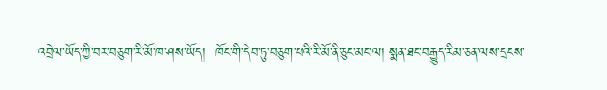འབྲེལ་ཡོད་ཀྱི་བར་བཅུག་རི་མོ་ཁ་ཤས་ཡོད།  ཁོང་གི་དེབ་ཏུ་བཅུག་པའི་རི་མོ་ནི་ཅུང་མང་ལ། སྨན་ཐང་བརྒྱུད་རིམ་ཅན་ལས་དྲངས་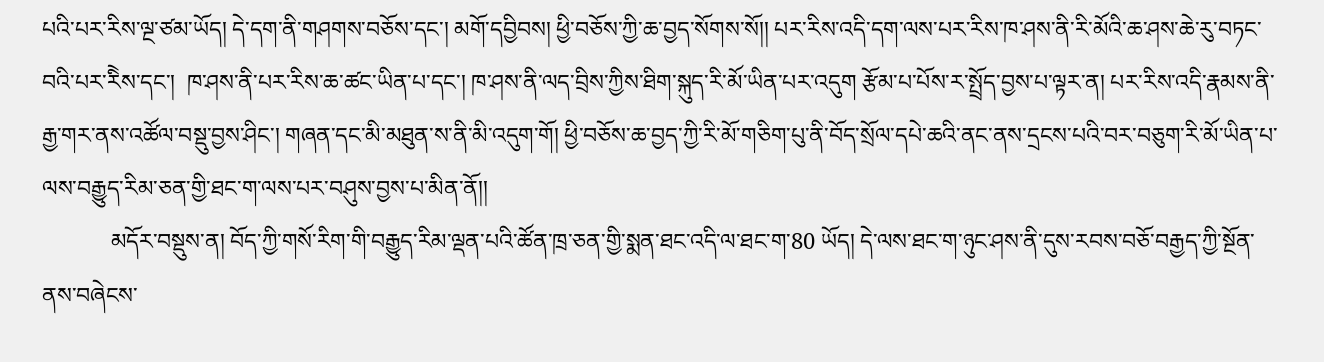པའི་པར་རིས་ལྔ་ཙམ་ཡོད། དེ་དག་ནི་གཤགས་བཅོས་དང་། མགོ་དབྱིབས། ཕྱི་བཅོས་ཀྱི་ཆ་བྱད་སོགས་སོ།། པར་རིས་འདི་དག་ལས་པར་རིས་ཁ་ཤས་ནི་རི་མོའི་ཆ་ཤས་ཆེ་རུ་བཏང་བའི་པར་རིེས་དང་།  ཁ་ཤས་ནི་པར་རིས་ཆ་ཚང་ཡིན་པ་དང་། ཁ་ཤས་ནི་ལད་བྲིས་ཀྱིས་ཐིག་སྐུད་རི་མོ་ཡིན་པར་འདུག རྩོམ་པ་པོས་ར་སྤྲོད་བྱས་པ་ལྟར་ན། པར་རིས་འདི་རྣམས་ནི་རྒྱ་གར་ནས་འཚོལ་བསྡུ་བྱས་ཤིང་། གཞན་དང་མི་མཐུན་ས་ནི་མི་འདུག་གོ། ཕྱི་བཅོས་ཆ་བྱད་ཀྱི་རི་མོ་གཅིག་པུ་ནི་བོད་སྲོལ་དཔེ་ཆའི་ནང་ནས་དྲངས་པའི་བར་བཅུག་རི་མོ་ཡིན་པ་ལས་བརྒྱུད་རིམ་ཅན་གྱི་ཐང་ག་ལས་པར་བཤུས་བྱས་པ་མིན་ནོ།།
            མདོར་བསྡུས་ན། བོད་ཀྱི་གསོ་རིག་གི་བརྒྱུད་རིམ་ལྡན་པའི་ཚོན་ཁྲ་ཅན་གྱི་སྨན་ཐང་འདི་ལ་ཐང་ག་80 ཡོད། དེ་ལས་ཐང་ག་ཉུང་ཤས་ནི་དུས་རབས་བཅོ་བརྒྱད་ཀྱི་སྔོན་ནས་བཞེངས་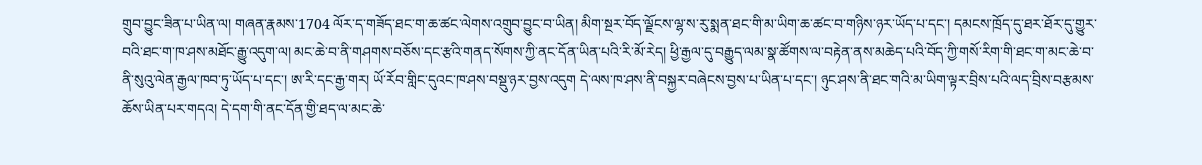གྲུབ་བྱུང་ཟིན་པ་ཡིན་ལ། གཞན་རྣམས་1704 ལོར་ད་གཟོད་ཐང་ག་ཆ་ཚང་ལེགས་འགྲུབ་བྱུང་བ་ཡིན། མིག་སྔར་བོད་ལྗོངས་ལྷ་ས་རུ་སྨན་ཐང་གི་མ་ཡིག་ཆ་ཚང་བ་གཉིས་ཉར་ཡོད་པ་དང་། དམངས་ཁྲོད་དུ་ཐར་ཐོར་དུ་གྱུར་བའི་ཐང་ག་ཁ་ཤས་མཐོང་རྒྱུ་འདུག་ལ། མང་ཆེ་བ་ནི་གཤགས་བཅོས་དང་རྩའི་གནད་སོགས་ཀྱི་ནང་དོན་ཡིན་པའི་རི་མོ་རེད། ཕྱི་རྒྱལ་དུ་བརྒྱུད་ལམ་སྣ་ཚོགས་ལ་བརྟེན་ནས་མཆེད་པའི་བོད་ཀྱི་གསོ་རིག་གི་ཐང་ག་མང་ཆེ་བ་ནི་སུའུ་ལེན་རྒྱལ་ཁབ་ཏུ་ཡོད་པ་དང་། ཨ་རི་དང་རྒྱ་གར། ཡོ་རོབ་གླིང་དུའང་ཁ་ཤས་བསྡུ་ཉར་བྱས་འདུག དེ་ལས་ཁ་ཤས་ནི་བསྐྱར་བཞེངས་བྱས་པ་ཡིན་པ་དང་། ཉུང་ཤས་ནི་ཐང་གའི་མ་ཡིག་ལྟར་བྲིས་པའི་ལད་བྲིས་བརྩམས་ཆོས་ཡིན་པར་གདའ། དེ་དག་གི་ནང་དོན་གྱི་ཐད་ལ་མང་ཆེ་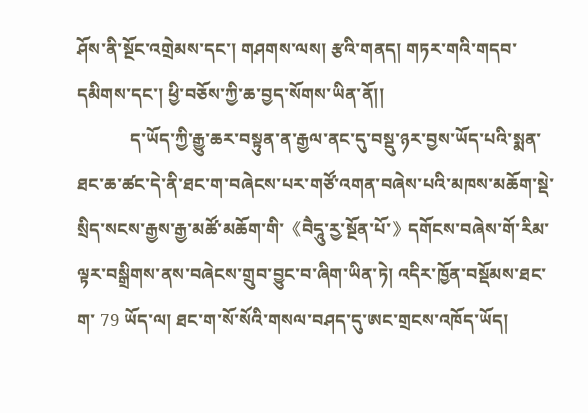ཤོས་ནི་སྔོང་འགྲེམས་དང་། གཤགས་ལས། རྩའི་གནད། གཏར་གའི་གདབ་དམིགས་དང་། ཕྱི་བཅོས་ཀྱི་ཆ་བྱད་སོགས་ཡིན་ནོ།།
            ད་ཡོད་ཀྱི་རྒྱུ་ཆར་བསྟུན་ན་རྒྱལ་ནང་དུ་བསྡུ་ཉར་བྱས་ཡོད་པའི་སྨན་ཐང་ཆ་ཚང་དེ་ནི་ཐང་ག་བཞེངས་པར་གཙོ་འགན་བཞེས་པའི་མཁས་མཆོག་སྡེ་སྲིད་སངས་རྒྱས་རྒྱ་མཚོ་མཆོག་གི་《བཻདཱུ་རྱ་སྔོན་པོ་》དགོངས་བཞེས་གོ་རིམ་ལྟར་བསྒྲིགས་ནས་བཞེངས་གྲུབ་བྱུང་བ་ཞིག་ཡིན་ཏེ། འདིར་ཁྱོན་བསྡོམས་ཐང་ག་ 79 ཡོད་ལ། ཐང་ག་སོ་སོའི་གསལ་བཤད་དུ་ཨང་གྲངས་འཁོད་ཡོད།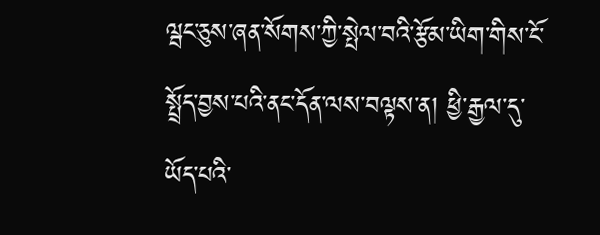ལྦང་ཅུས་ཞན་སོགས་ཀྱི་སྤེལ་བའི་རྩོམ་ཡིག་གིས་ངོ་སྤྲོད་བྱས་པའི་ནང་དོན་ལས་བལྟས་ན། ཕྱི་རྒྱལ་དུ་ཡོད་པའི་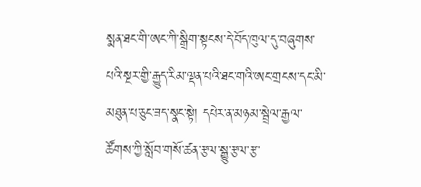སྨན་ཐང་གི་ཨང་ཀི་སྒྲིག་སྟངས་དེ་བོད་ཁུལ་དུ་བཞུགས་པའི་སྔར་གྱི་རྒྱུད་རིམ་ལྡན་པའི་ཐང་གའི་ཨང་གྲངས་དང་མི་མཐུན་པ་ཅུང་ཟད་སྣང་སྟེ། དཔེར་ན་མཉམ་སྦྲེལ་རྒྱལ་ཚོགས་ཀྱི་སློབ་གསོ་ཚན་རྩལ་སྒྱུ་རྩལ་རྩ་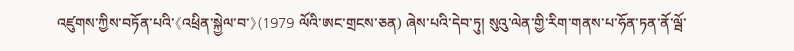འཛུགས་ཀྱིས་བཏོན་པའི་《འཕྲིན་སྐྱེལ་བ་》(1979 ལོའི་ཨང་གྲངས་ཅན) ཞེས་པའི་དེབ་ཏུ། སུའུ་ལེན་གྱི་རིག་གནས་པ་ཧོན་ཏན་ནོ་ལྦོ་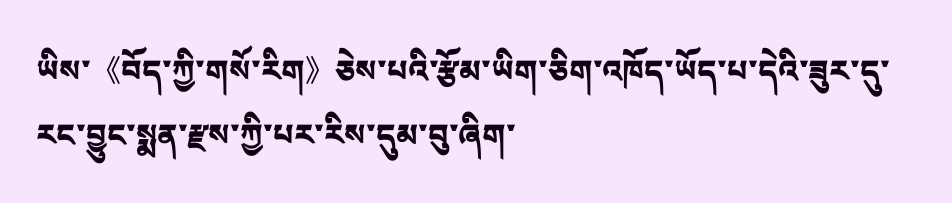ཡིས་《བོད་ཀྱི་གསོ་རིག》ཅེས་པའི་རྩོམ་ཡིག་ཅིག་འཁོད་ཡོད་པ་དེའི་ཟུར་དུ་རང་བྱུང་སྨན་རྫས་ཀྱི་པར་རིས་དུམ་བུ་ཞིག་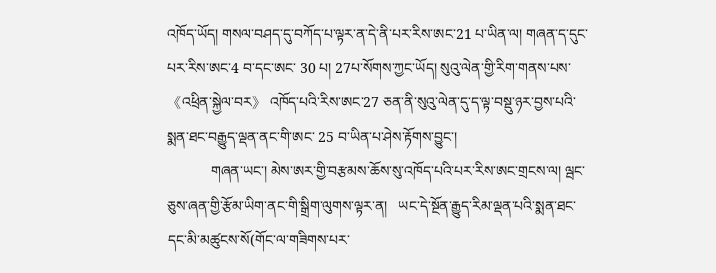འཁོད་ཡོད། གསལ་བཤད་དུ་བཀོད་པ་ལྟར་ན་དེ་ནི་པར་རིས་ཨང་21 པ་ཡིན་ལ། གཞན་ད་དུང་པར་རིས་ཨང་4 བ་དང་ཨང་ 30 པ། 27པ་སོགས་ཀྱང་ཡོད། སུའུ་ལེན་གྱི་རིག་གནས་པས་ 《འཕྲིན་སྐྱེལ་བར》 འཁོད་པའི་རིས་ཨང་27 ཅན་ནི་སུའུ་ལེན་དུ་ད་ལྟ་བསྡུ་ཉར་བྱས་པའི་སྨན་ཐང་བརྒྱུད་ལྡན་ནང་གི་ཨང་ 25 བ་ཡིན་པ་ཤེས་རྟོགས་བྱུང་།
            གཞན་ཡང་། མེས་ཨར་གྱི་བརྩམས་ཆོས་སུ་འཁོད་པའི་པར་རིས་ཨང་གྲངས་ལ། ལྦང་ཅུས་ཞན་གྱི་རྩོམ་ཡིག་ནང་གི་སྒྲིག་ལུགས་ལྟར་ན།   ཡང་དེ་སྔོན་རྒྱུད་རིམ་ལྡན་པའི་སྨན་ཐང་དང་མི་མཚུངས་སོ(གོང་ལ་གཟིགས་པར་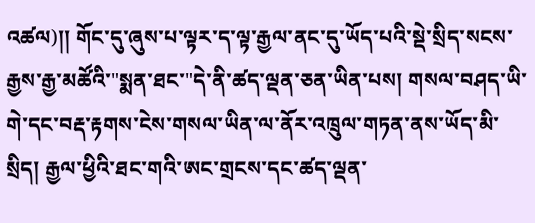འཚལ)།། གོང་དུ་ཞུས་པ་ལྟར་ད་ལྟ་རྒྱལ་ནང་དུ་ཡོད་པའི་སྡེ་སྲིད་སངས་རྒྱས་རྒྱ་མཚོའི་"སྨན་ཐང་"དེ་ནི་ཚད་ལྡན་ཅན་ཡིན་པས། གསལ་བཤད་ཡི་གེ་དང་བརྡ་རྟགས་ངེས་གསལ་ཡིན་ལ་ནོར་འཁྲུལ་གཏན་ནས་ཡོད་མི་སྲིད། རྒྱལ་ཕྱིའི་ཐང་གའི་ཨང་གྲངས་དང་ཚད་ལྡན་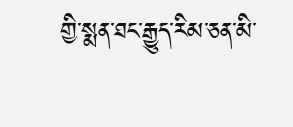གྱི་སྨན་ཐང་རྒྱུད་རིམ་ཅན་མི་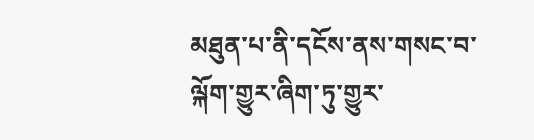མཐུན་པ་ནི་དངོས་ནས་གསང་བ་ལྐོག་གྱུར་ཞིག་ཏུ་གྱུར་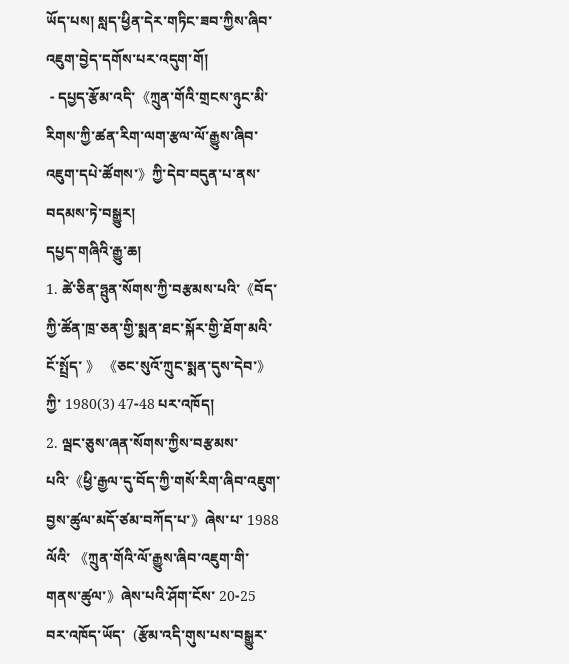ཡོད་པས། སླད་ཕྱིན་དེར་གཏིང་ཟབ་ཀྱིས་ཞིབ་འཇུག་བྱེད་དགོས་པར་འདུག་གོ།
 - དཔྱད་རྩོམ་འདི་《ཀྲུན་གོའི་གྲངས་ཉུང་མི་རིགས་ཀྱི་ཚན་རིག་ལག་རྩལ་ལོ་རྒྱུས་ཞིབ་འཇུག་དཔེ་ཚོགས་》ཀྱི་དེབ་བདུན་པ་ནས་བདམས་ཏེ་བསྒྱུར།
དཔྱད་གཞིའི་རྒྱུ་ཆ།
1. ཚེ་ཅིན་ཧྤུན་སོགས་ཀྱི་བརྩམས་པའི་《བོད་ཀྱི་ཚོན་ཁྲ་ཅན་གྱི་སྨན་ཐང་སྐོར་གྱི་ཐོག་མའི་ངོ་སྤྲོད་ 》 《ཅང་སུའོ་ཀྲུང་སྨན་དུས་དེབ་》 ཀྱི་ 1980(3) 47-48 པར་འཁོད།
2. ལྦང་ཅུས་ཞན་སོགས་ཀྱིས་བརྩམས་པའི་《ཕྱི་རྒྱལ་དུ་བོད་ཀྱི་གསོ་རིག་ཞིབ་འཇུག་བྱས་ཚུལ་མདོ་ཙམ་བཀོད་པ་》ཞེས་པ་ 1988 ལོའི་ 《ཀྲུན་གོའི་ལོ་རྒྱུས་ཞིབ་འཇུག་གི་གནས་ཚུལ་》ཞེས་པའི་ཤོག་ངོས་ 20-25 བར་འཁོད་ཡོད་  (རྩོམ་འདི་གུས་པས་བསྒྱུར་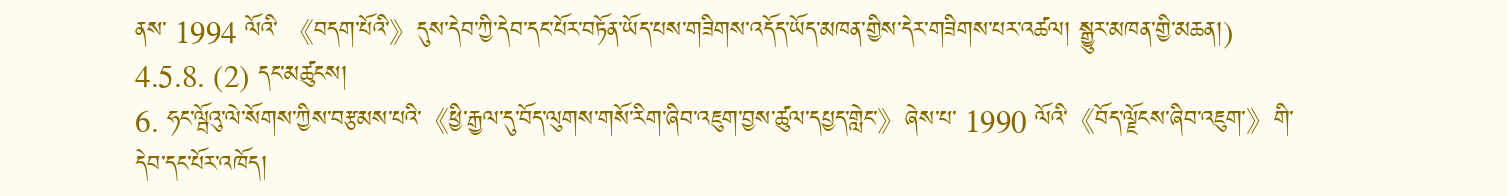ནས་ 1994 ལོའི་ 《བདག་པོའི་》དུས་དེབ་ཀྱི་དེབ་དང་པོར་བཏོན་ཡོད་པས་གཟིགས་འདོད་ཡོད་མཁན་གྱིས་དེར་གཟིགས་པར་འཚལ། སྒྱུར་མཁན་གྱི་མཆན།)
4.5.8. (2) དང་མཚུངས།
6. ཧང་ལྦོའུ་ལེ་སོགས་ཀྱིས་བརྩམས་པའི་《ཕྱི་རྒྱལ་དུ་བོད་ལུགས་གསོ་རིག་ཞིབ་འཇུག་བྱས་ཚུལ་དཔྱད་གླེང་》ཞེས་པ་ 1990 ལོའི་《བོད་ལྗོངས་ཞིབ་འཇུག་》གི་དེབ་དང་པོར་འཁོད།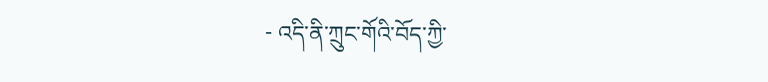- འདི་ནི་ཀྲུང་གོའི་བོད་ཀྱི་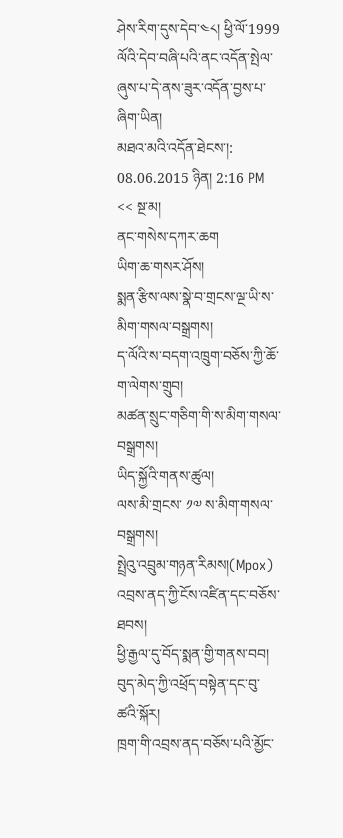ཤེས་རིག་དུས་དེབ་༤༨། ཕྱི་ལོ་1999 ལོའི་དེབ་བཞི་པའི་ནང་འདོན་སྤེལ་ཞུས་པ་དེ་ནས་ཟུར་འདོན་བྱས་པ་ཞིག་ཡིན།
མཐའ་མའི་འདོན་ཐེངས་།: 08.06.2015 ཉིན། 2:16 PM
<< སྔ་མ།
ནང་གསེས་དཀར་ཆག
ཡིག་ཆ་གསར་ཤོས།
སྨན་རྩིས་ལས་སྣེ་བ་གྲངས་ལྔ་ཡི་ས་མིག་གསལ་བསྒྲགས།
ད་ལོའི་ས་བདག་འཁྲུག་བཅོས་ཀྱི་ཆོ་ག་ལེགས་གྲུབ།
མཚན་སྲུང་གཅིག་གི་ས་མིག་གསལ་བསྒྲགས།
ཡིད་སྐྱོའི་གནས་ཚུལ།
ལས་མི་གྲངས་ ༡༧ ས་མིག་གསལ་བསྒྲགས།
སྤྲེའུ་འབྲུམ་གཉན་རིམས།(Mpox)
འབྲས་ནད་ཀྱི་ངོས་འཛིན་དང་བཅོས་ཐབས།
ཕྱི་རྒྱལ་དུ་བོད་སྨན་གྱི་གནས་བབ།
བུད་མེད་ཀྱི་འཕྲོད་བསྟེན་དང་བུ་ཚའི་སྐོར།
ཁྲག་གི་འབྲས་ནད་བཅོས་པའི་མྱོང་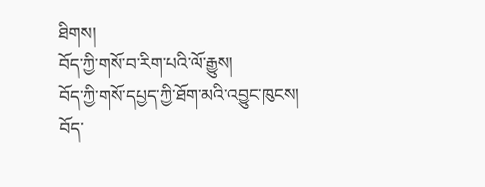ཐིགས།
བོད་ཀྱི་གསོ་བ་རིག་པའི་ལོ་རྒྱུས།
བོད་ཀྱི་གསོ་དཔྱད་ཀྱི་ཐོག་མའི་འབྱུང་ཁུངས།
བོད་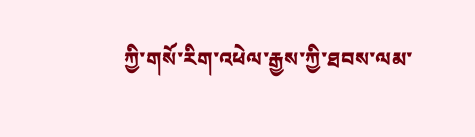ཀྱི་གསོ་རིག་འཕེལ་རྒྱས་ཀྱི་ཐབས་ལམ་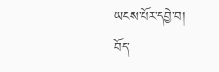ཡངས་པོར་དབྱེ་བ།
བོད་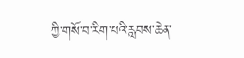ཀྱི་གསོ་བ་རིག་པའི་རླབས་ཆེན་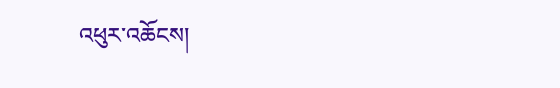འཕུར་འཆོངས།